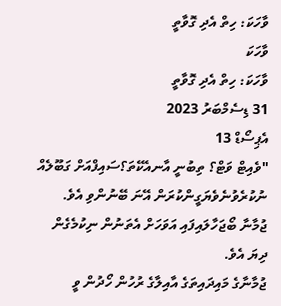ވާހަކަ: ހިތް އެދި ގޮވާތީ
ވާހަކަ
ވާހަކަ: ހިތް އެދި ގޮވާތީ
31 ޑިސެމްބަރު 2023
އެޕިސޯޑް 13
"ވެއިޓް ވަޓް؟ ތިބުނީ އާނއެކޭތަ؟ސައިފްއަށް ގަބޫލެއް ނުކުރެވުނެވެޔަގީންކުރަން އޭނަ ބޭނުންވި އެވެ.
ޖުމާނާ ބޯޖަހާލައިފައި އަވަހަށް އެތަނުން ނިކުމެގެން ދިޔަ އެވެ.
ޖުމާނާގެ މައިދައިތަގެ އާއިލާގެ ރުހުން ހޯދުން ވީ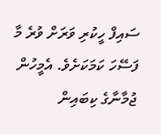ސައިފް ހީކުރި ވަރަށް ވުރެ މާ ފަސޭހަ ކަމަކަށެވެ. އެމީހުން ޖުމާނާގެ ކިބައިން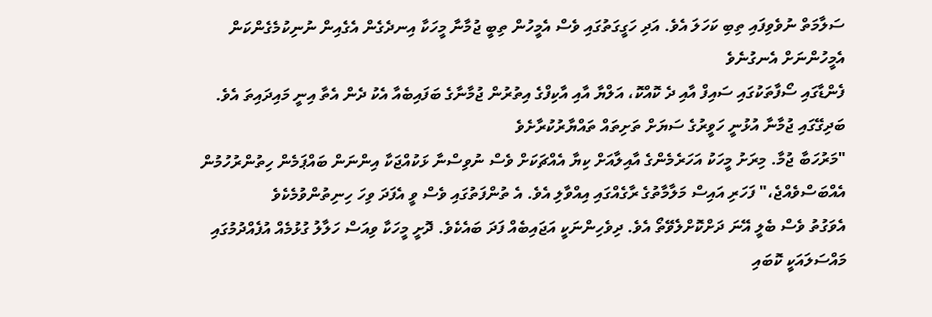ސަލާމަތް ނުވެވިފައި ތިބި ކަހަލަ އެވެ. އަދި ހަގީގަތުގައި ވެސް އެމީހުން ތިބީ ޖުމާނާ މީހަކާ އިނދެގެން އެގެއިން ނުނިކުމެގެންކަން އެމީހުންނަށް އެނގުނެވެ
ފެންޑާގައި ސޯފާތަކުގައި ސައިފް އާއި ދެ ކޮއްކޮ، އަލްޔާ އާއި އާކިފްގެ އިތުރުން ޖުމާނާގެ ބަފައިބެއާ އެކު ދެން އެތާ އިނީ މައިދައިތަ އެވެ. ބަދިގޭގައި ޖުމާނާ އުޅުނީ ހަވީރުގެ ސަޔަށް ތަށިތައް ތައްޔާރުކުރާށެވެ
"މަރުހަބާ ޖުމާ. މިރަށު މީހަކު އަހަރެމެންގެ އާއިލާއަށް ކިޔާ އެއްޗަކަށް ވެސް ނުވިސްނާ ޅަކުއްޖަކާ އިންނަން ބައްޕަމެން ހިތުންރުހުމުން އެއްބަސްވެއްޖެ،" ފަހަރި އައިސް މަލާމާތުގެ ރާގެއްގައި އިއްވާލި އެވެ. އެ ތުންފަތުގައި ވެސް ވީ އެފަދަ ވިހަ ހިނިތުންވުމެކެވެ
އެވަގުތު ވެސް ބެލީ އޭނަ ދަށްކޮށްލެވޭތޯ އެވެ. ދިވެހިންނަކީ އަޖައިބެއް ފަދަ ބައެކެވެ. ދޮށީ މީހަކާ ވިއަސް ހަލާލު ގުޅުމެއް އުފެއްދުމުގައި މައްސަލައަކީ ކޮބައި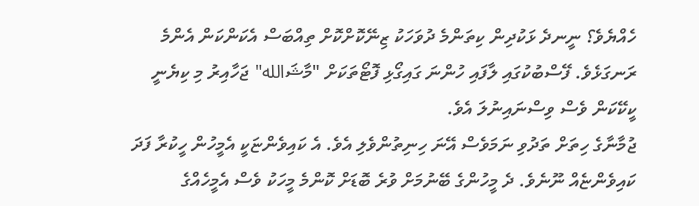ހެއްޔެވެ؟ ނީނދެ ޅަކުދިން ކިތަންމެ ދުވަހަކު ޒިނޭކޮށްކޮށް ތިއްބަސް އެކަންކަން އެންމެ ރަނގަޅެވެ. ފޭސްބުކުގައި ލާފައި ހުންނަ ގައިގޯޅި ފޮޓޯތަކަށް "މާޝަالله" ޖަހާއިރު މި ކިޔެނީ ކީކޭކަން ވެސް ވިސްނައިނުލަ އެވެ.
ޖުމާނާގެ ހިތަށް ތަދުވި ނަމަވެސް އޭނަ ހިނިތުންވެލި އެވެ. އެ ކައިވެންޏަކީ އެމީހުން ހީކުރާ ފަދަ ކައިވެންޏެއް ނޫނެވެ. ދެ މީހުންގެ ބޭނުމަށް ވުރެ ބޮޑަށް ކޮންމެ މީހަކު ވެސް އެމީހެއްގެ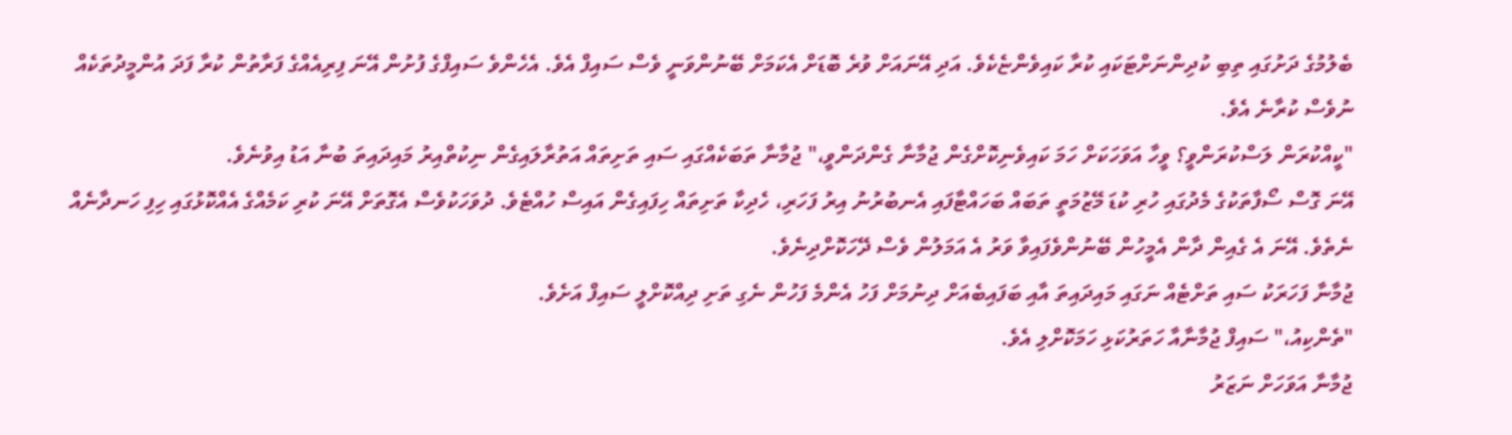ބެލުމުގެ ދަށުގައި ތިބި ކުދިންނަށްޓަކައި ކުރާ ކައިވެންޏެކެވެ. އަދި އޭނައަށް ވުރެ ބޮޑަށް އެކަމަށް ބޭނުންވަނީ ވެސް ސައިފް އެވެ. އެހެންވެ ސައިފްގެ ފުށުން އޭނަ ފިރިއެއްގެ ފަރާތުން ކުރާ ފަދަ އުންމީދުތަކެއް ނުވެސް ކުރާނެ އެވެ.
"ކީއްކުރަން ލަސްކުރަންވީ؟ ވީހާ އަވަހަކަށް ހަމަ ކައިވެނިކޮށްގެން ޖުމާނާ ގެންދަންވީ،" ޖުމާނާ ތަބަކެއްގައި ސައި ތަށިތައް އަތުރާލައިގެން ނިކުތްއިރު މައިދައިތަ ބުނާ އަޑު އިވުނެވެ.
އޭނަ ގޮސް ސޯފާތަކުގެ މެދުގައި ހުރި ކުޑަ މޭޒުމަތީ ތަބައް ބަހައްޓާފައި އެނބުރުނު އިރު ފަހަރި، ހެދިކާ ތަށިތައް ހިފައިގެން އައިސް ހުއްޓެވެ. ދުވަހަކުވެސް އެގޮތަށް އޭނަ ކުރި ކަމެއްގެ އެއްކޮޅުގައި ހިފި ހަނދާނެއް ނެތެވެ. އޭނަ އެ ގެއިން ދާން އެމީހުން ބޭނުންވެފައިވާ ވަރު އެ އަމަލުން ވެސް ދޭހަކޮށްދިނެވެ.
ޖުމާނާ ފަހަރަކު ސައި ތަށްޓެއް ނަގައި މައިދައިތަ އާއި ބަފައިބެއަށް ދިނުމަށް ފަހު އެންމެ ފަހުން ނެގި ތަށި ދިއްކޮށްލީ ސައިފް އަށެވެ.
"ތެންކިއު،" ސައިފް ޖުމާނާއާ ހަތަރުކަޅި ހަމަކޮށްލި އެވެ.
ޖުމާނާ އަވަހަށް ނަޒަރު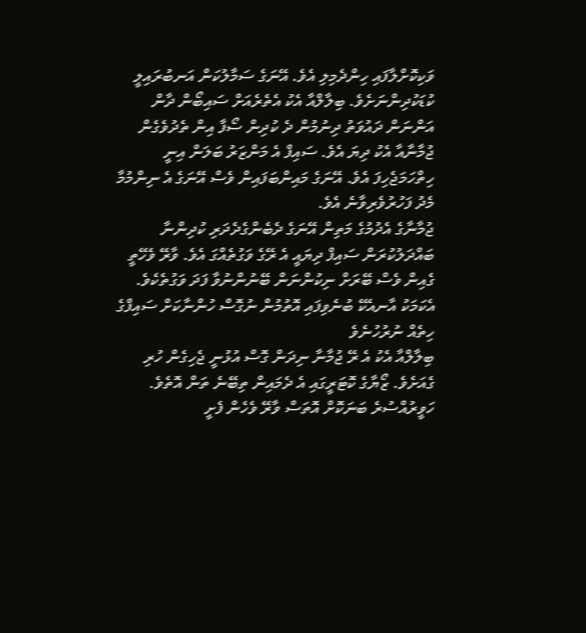ވަކިކޮށްލާފައި ހިންދެމިލި އެވެ. އޭނަގެ ސަމާލުކަން އަނބުރައިލީ ކުޑަކުދިންނަށެވެ. ބިލާލްއާ އެކު އެތެރެއަށް ސައިބޯން ދާން އަންނަން ދައުވަތު ދިނުމުން ދެ ކުދިން ސޯފާ އިން ތެދުވެގެން ޖުމާނާއާ އެކު ދިޔަ އެވެ. ސައިފް އެ މަންޒަރު ބަލަން އިނީ ހިތްހަމަޖެހިފަ އެވެ. އޭނަގެ މައިންބަފައިން ވެސް އޭނަގެ އެ ނިންމުމާ މެދު ފަހުރުވެރިވާނެ އެވެ.
ޖުމާނާގެ އެދުމުގެ މަތިން އޭނަގެ ދެބެންގެދެދަރި ކުދިންނާ ބައްދަލުކުރަން ސައިފް ދިޔައީ އެ ރޭގެ ވަގުތެއްގަ އެވެ. ވާރޭ ވެހޭތީ ގެއިން ވެސް ބޭރަށް ނިކުންނަން ބޭނުންނުވާ ފަދަ ވަގުތެކެވެ. އެކަމަކު އާނއެކޭ ބުނެވިފައި އޮތުމުން ނުގޮސް ހުންނާކަށް ސައިފްގެ ހިތެއް ނުރުހުނެވެ
ބިލާލްއާ އެކު އެ ރޭ ޖުމާނާ ނިދަން ގޮސް އުޅުނީ ޖެހިގެން ހުރި ގެއަށެވެ. ޒޯޔާގެ ކޮޓަރީގައި އެ ދެމައިން ތިބޭނެ ތަން އޮތެވެ. ހަވީރުއްސުރެ ބަނަކޮށް އޮތަސް ވާރޭ ވެހެން ފެށީ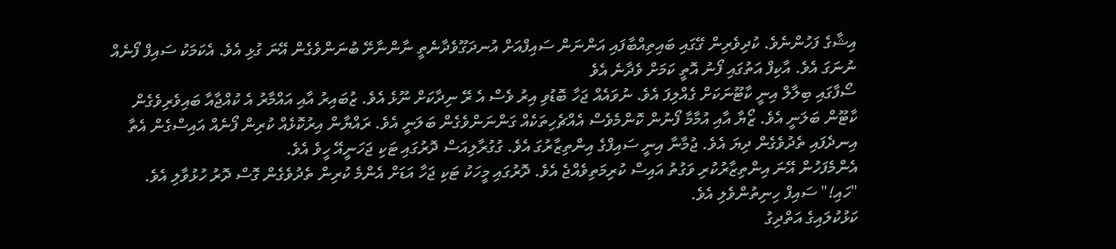އިޝާގެ ފަހުންނެވެ. ކުދިވެރިން ގޭގައި ބައިތިއްބާފައި އަންނަން ސައިފްއަށް އުނދަގޫވެދާނެތީ ނާންނާށޭ ބުނަންވެގެން އޭނަ ގުޅި އެވެ. އެކަމަކު ސައިފް ފޯނެއް ނުނަގަ އެވެ. އާކިފް އަތުގައި ފޯނު އޮތީ ކަމަށް ވެދާނެ އެވެ
ސޯފާގައި ބިލާލް އިނީ ކާޓޫނަކަށް ގެއްލިފަ އެވެ. ނުވައެއް ޖަހާ ބޮޑުވި އިރު ވެސް އެ ރޭ ނިދާކަށް ނޫޅެ އެވެ. ޒުބައިރު އާއި އައްމާރު އެ ކުއްޖާއާ ބައިވެރިވެގެން ކާޓޫން ބަލަނީ އެވެ. ޒޯޔާ އާއި އުމާމާ ފޯނުން ކޮންމެވެސް އެއްޗެހިތަކެއް ގަންނަންވެގެން ބަލަނީ އެވެ. ރައްޔާން އިރުކޮޅެއް ކުރިން ފޯނެއް އައިސްގެން އެތާ އިނދެފައި ތެދުވެގެން ދިޔަ އެވެ. ޖުމާނާ އިނީ ސައިފްގެ އިންތިޒާރުގަ އެވެ. ގުގުރާލިއަސް ދޮރުގައި ޓަކި ޖަހަނީއޭ ހީވެ އެވެ.
އެންމެފަހުން އޭނަ އިންތިޒާރުކުރި ވަގުތު އައިސް ކުރިމަތިވެއްޖެ އެވެ. ދޮރުގައި މީހަކު ޓަކި ޖަހާ އަޑަށް އެންމެ ކުރިން ތެދުވެގެން ގޮސް ދޮރު ހުޅުވާލި އެވެ.
"ހައި!" ސައިފް ހިނިތުންވެލި އެވެ.
ކަޅުކުލައިގެ އަތްދިގު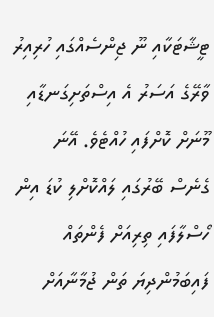ޓީޝާޓަކާއި ނޫ ޖިންސެއްގައި ހުރިއިރު ވާރޭގެ އަސަރު އެ އިސްތަށިގަނޑާއި މޫނަށް ކޮށްފައި ހުއްޓެވެ. އޭނަ ގެނެސް ބޭރުގައި ލައްކޮށްލި ކުޑަ އިން ހޯސްލާފައި ތިރިއަށް ފެންތައް ފައިބަމުންދިޔަ ތަން ޖުމާނާއަށް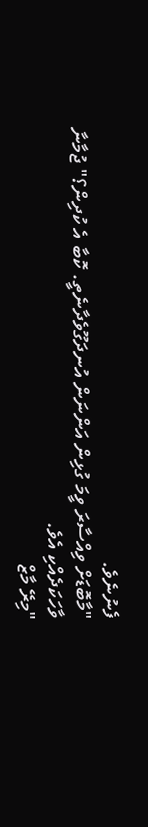ފެނުނެވެ.
"މާބޮޑަށް ވިއްސާރަ ވީމަ ގުޅިން އަންނަން އުނދަގޫވެދާނެތީ. ކޮބާ އެ ކުދިން؟" ޖުމާނާ ވާހަކަދެއްކި އެވެ.
"މިރޭ މާޒް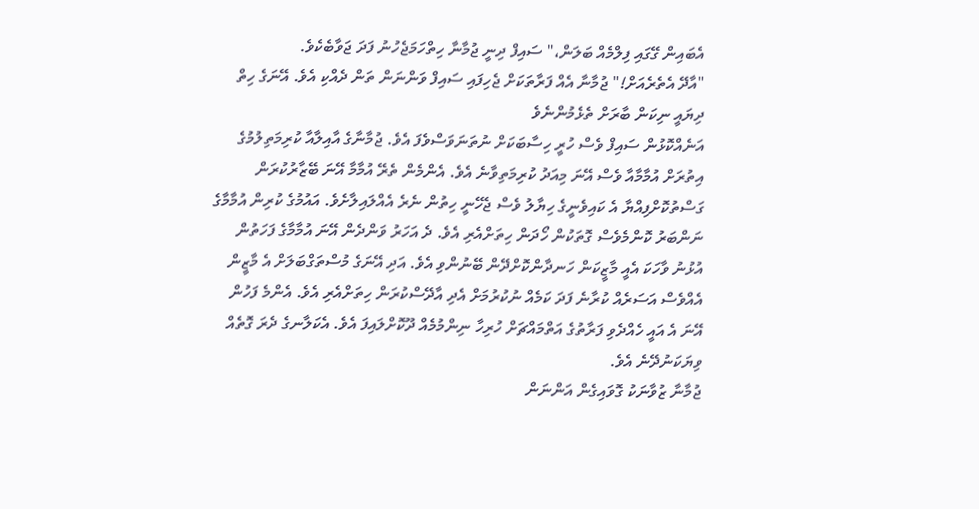އެބައިން ގޭގައި ފިލްމެއް ބަލަން،" ސައިފް ދިނީ ޖުމާނާ ހިތްހަމަޖެހުނު ފަދަ ޖަވާބެކެވެ.
"އާދޭ އެތެރެއަށް!" ޖުމާނާ އެއް ފަރާތަކަށް ޖެހިފައި ސައިފް ވަންނަން ތަން ދެއްކި އެވެ. އޭނަގެ ހިތް ދިޔައީ ނިކަން ބާރަށް ތެޅެމުންނެވެ
އަނެއްކޮޅުން ސައިފް ވެސް ހުރީ ހިސާބަކަށް ނުތަނަވަސްވެފަ އެވެ. ޖުމާނާގެ އާއިލާއާ ކުރިމަތިލުމުގެ އިތުރަށް އުމާމާއާ ވެސް އޭނަ މިއަދު ކުރިމަތިވާނެ އެވެ. އެންމެން ތެރޭ އުމާމާ އޭނަ ބޭޒާރުކުރަން ގަސްތުކޮށްފިއްޔާ އެ ކައިވެނީގެ ހިޔާލު ވެސް ޖެހޭނީ ހިތުން ނެރެ އެއްލައިލާށެވެ. އައުމުގެ ކުރިން އުމާމާގެ ނަންބަރު ކޮންމެވެސް ގޮތަކުން ހޯދަން ހިތަށްއެރި އެވެ. ދެ އަހަރު ވަންދެން އޭނަ އުމާމާގެ ފަހަތުން އުޅުނު ވާހަކަ އެއީ މާޒީކަން ހަނދާންކޮށްދޭން ބޭނުންވި އެވެ. އަދި އޭނަގެ މުސްތަގްބަލަށް އެ މާޒީން އެއްވެސް އަސަރެއް ކުރާނެ ފަދަ ކަމެއް ނުކުރުމަށް އެދި އާދޭސްކުރަން ހިތަށްއެރި އެވެ. އެންމެ ފަހުން އޭނަ އެ އައީ ހެއްދެވި ފަރާތުގެ އަތްމައްޗަށް ހުރިހާ ނިންމުމެއް ދޫކޮށްލައިފަ އެވެ. އެކަލާނގެ ދެރަ ގޮތެއް ވިޔަކަނުދޭނެ އެވެ.
ޖުމާނާ ޒުވާނަކު ގޮވައިގެން އަންނަން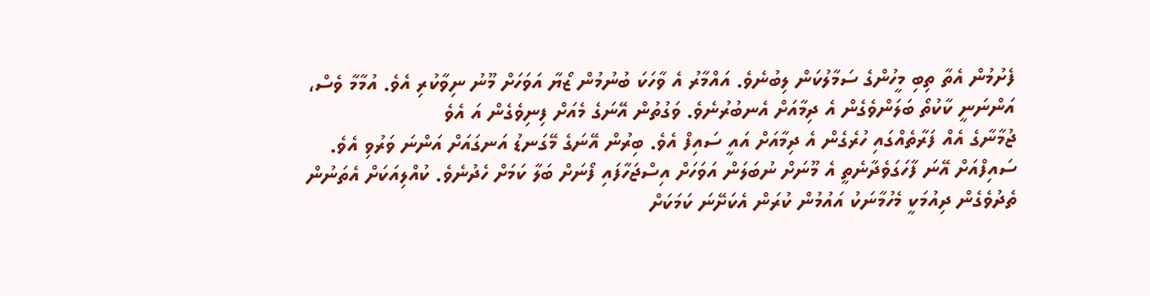ފެށުމުން އެތާ ތިބި މީހުންގެ ސަމާލުކަން ލިބުނެވެ. އައްމާރު އެ ވާހަކަ ބުނުމުން ޒޯޔާ އަވަހަށް މޫނު ނިވާކުރި އެވެ. އުމާމާ ވެސް، އަންނަނީ ކާކުތޯ ބަލަންވެގެން އެ ދިމާއަށް އެނބުރުނެވެ. ވަގުތުން އޭނަގެ މެއަށް ފިނިވެގެން އަ އެވެ
ޖުމާނާގެ އެއް ފަރާތެއްގައި ހުރެގެން އެ ދިމާއަށް އައީ ސައިފް އެވެ. ބިރުން އޭނަގެ މޭގަނޑު އަނގައަށް އަންނަ ވަރުވި އެވެ. ސައިފްއަށް އޭނަ ފާހަގަވެދާނެތީ އެ މޫނަށް ނުބަލަން އަވަހަށް އިސްޖަހާފައި ފޯނަށް ބަލާ ކަމަށް ހެދުނެވެ. ކުއްލިއަކަށް އެތަނުން ތެދުވެގެން ދިއުމަކީ މެހުމާނަކު އައުމުން ކުރަން އެކަށޭނަ ކަމަކަށް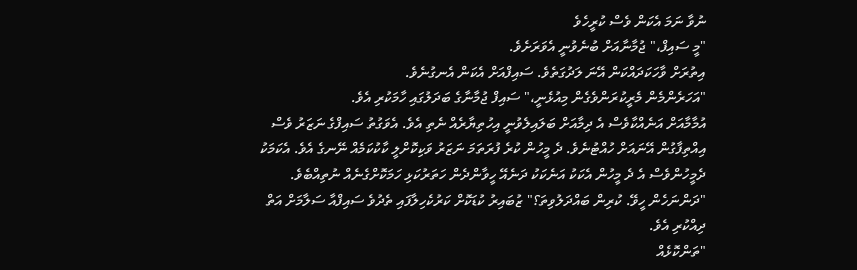ނުވާ ނަމަ އެކަން ވެސް ކުރީހެވެ
"މީ ސައިފް،" ޖުމާނާއަށް ބުނެވުނީ އެވަރަށެވެ.
އިތުރަށް ވާހަކަދައްކަން އޭނަ ލަދުގަތެވެ. ސައިފްއަށް އެކަން އެނގުނެވެ.
"އަހަރެންމެން މެރީކުރަންވެގެން މިއުޅެނީ،" ސައިފް ޖުމާނާގެ ބަދަލުގައި ހާމަކުރި އެވެ.
އުމާމާއަށް އަނެއްކާވެސް އެ ދިމާއަށް ބަލައިލެވުނީ އިހުތިޔާރެއް ނެތި އެވެ. އެވަގުތު ސައިފްގެ ނަޒަރު ވެސް އިއްތިފާގުން އޭނައަށް ހުއްޓުނެވެ. ދެ މީހުން ކުރެ ފުރަތަމަ ނަޒަރު ވަކިކޮށްލީ ކާކުކަމެއް ނޭނގެ އެވެ. އެކަމަކު ދެމީހުންވެސް އެ ދެ މީހުން އެކަކު އަނެކަކު ދަނެއޭ ހީވާންދެން ހަތަރުކަޅި ހަމަކޮށްގެނެއް ނުތިއްބެވެ.
"ދަންނަހެން ހީވޭ. ކުރިން ބައްދަލުވިތަ؟" ޒުބައިރު ކުޑަކޮށް ކަރުކެހިލާފައި ތެދުވެ ސައިފްއާ ސަލާމަށް އަތް ދިއްކުރި އެވެ.
"ތަންކޮޅެއް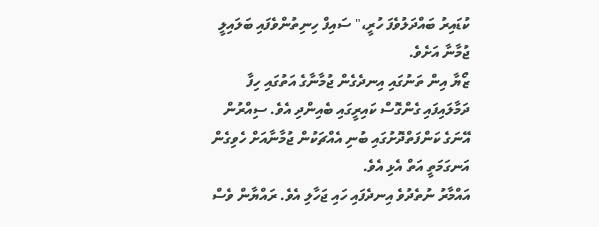ކުޑައިރު ބައްދަލުވެފަ ހުރީ،" ސައިފް ހިނިތުންވެފައި ބަލައިލީ ޖުމާނާ އަށެވެ.
ޒޯޔާ އިން ތަނުގައި އިނދެގެން ޖުމާނާގެ އަތުގައި ހިފާ ދަމާލައިފައި ގެންގޮސް ކައިރީގައި ބެއިންދި އެވެ. ސިއްރުން އޭނަގެ ކަންފަތްދޮށުގައި ބުނި އެއްޗަކުން ޖުމާނާއަށް ހެވިގެން އަނގަމަތީ އަތް އެޅި އެވެ.
އައްމާރު ނުތެދުވެ އިނދެފައި ހައި ޖަހާލި އެވެ. ރައްޔާން ވެސް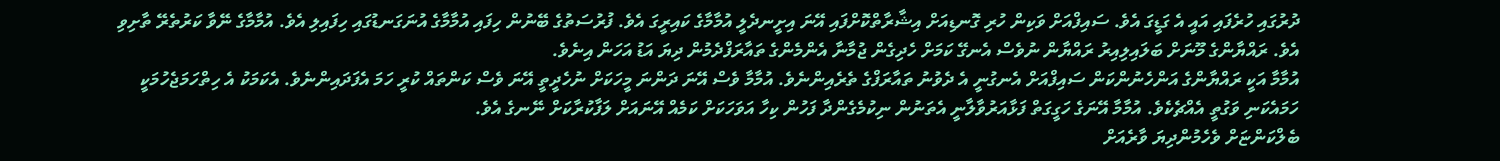ދުރުގައި ހުރެފައި އައީ އެ ގަޑީގަ އެވެ. ސައިފްއަށް ވަކިން ހުރި ގޮނޑިއަށް އިޝާރާތްކޮށްފައި އޭނަ އިށީނދެލީ އުމާމާގެ ކައިރީގަ އެވެ. ފުރުސަތުގެ ބޭނުން ހިފައި އުމާމާގެ އުނަގަނޑުގައި ހިފައިލި އެވެ. އުމާމާގެ ނޭވާ ކަރުތެރޭ ތާށިވި އެވެ. ރައްޔާންގެ މޫނަށް ބަލައިލިއިރު ރައްޔާން ނުވެސް އެނގޭ ކަމަށް ހެދިގެން ޖުމާނާ އެންމެންގެ ތައާރަފްދެމުން ދިޔަ އަޑު އަހަން އިނެވެ.
އުމާމާ އަކީ ރައްޔާންގެ އަންހެނުންކަން ސައިފްއަށް އެނގުނީ އެ ދެވުނު ތައާރަފްގެ ތެރެއިންނެވެ. އުމާމާ ވެސް އޭނަ ދަންނަ މީހަކަށް ނުހެދީތީ އޭނަ ވެސް ކަންތައް ކުރީ ހަމަ އެފަދައިންނެވެ. އެކަމަކު އެ ހިތްހަމަޖެހުމަކީ ހަމައެކަނި ވަގުތީ އެއްޗެކެވެ. އުމާމާ އޭނަގެ ހަގީގަތް ފަޅާއަރުވާލާނީ އެތަނުން ނިކުމެގެންދާ ފަހުން ކިހާ އަވަހަކަށް ކަމެއް އޭނައަށް ލަފާކުރާކަށް ނޭނގެ އެވެ.
ބެލްކަންޏަށް ވެހެމުންދިޔަ ވާރެއަށް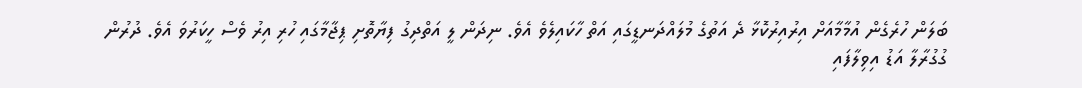ބަލަން ހުރެގެން އުމާމާއަށް އިރުއިރުކޮޅާ ދެ އަތުގެ މުލައްދަނޑީގައި އަތް ހާކައިލެވެ އެވެ. ނިދަން ލީ އަތްދިގު ފިޔާތޮށި ޕިޖާމާގައި ހުރި އިރު ވެސް ހީކަރުވަ އެވެ. ދުރުން ގުގުރާލާ އަޑު އިވިލާފައި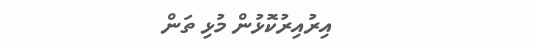އިރުއިރުކޮޅުން މުޅި ތަން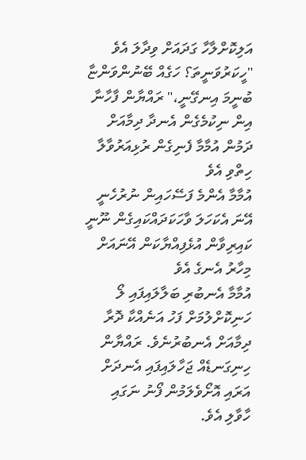އަލިކޮށްލާހާ ގަދައަށް ވިދާލަ އެވެ
"ހީކަރުވަނީތަ؟ ހަގެއް ބޭނުންވަންޏާ ބުނީމަ އިނގޭނީ،" ރައްޔާން ފާހާނާ އިން ނިކުމެގެން އެނދާ ދިމާއަށް ދަމުން އުމާމާ ފެނިގެން ރުޅިއަރުވާލާ ހިތްވި އެވެ
އުމާމާ އެންމެ ފަސޭހައިން ނުރުހެނީ އޭނަ އެކަހަލަ ވާހަކަދައްކައިގެން ނޫނީ ކައިރިވާން އުޅެފިއްޔާކަން އޭނައަށް މިހާރު އެނގެ އެވެ
އުމާމާ އެނބުރި ބަލާލައިފައި ލޯ ހަނިކޮށްލުމަށް ފަހު އަނެއްކާ ދޮރާ ދިމާއަށް އެނބުރުނެވެ. ރައްޔާން ހިނިގަނޑެއް ޖަހާލައިފައި އެނދަށް އަރައި އޮށޯވެލަމުން ފޯނު ނަގައި ހާވާލި އެވެ.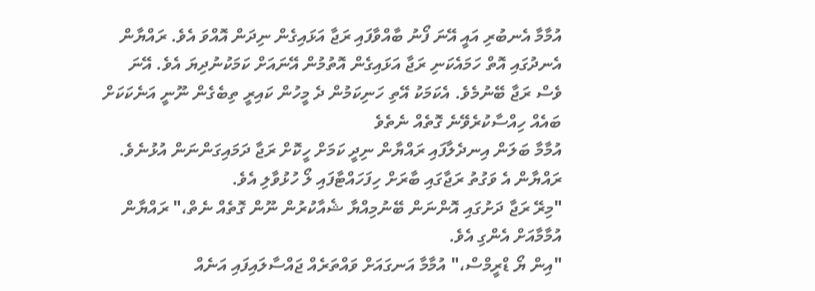އުމާމާ އެނބުރި އައީ އޭނަ ފޯނު ބާއްވާފައި ރަޖާ އަޅައިގެން ނިދަން އޮއްވަ އެވެ. ރައްޔާން އެނދުގައި އޮތް ހަމައެކަނި ރަޖާ އަޅައިގެން އޮތުމުން އޭނައަށް ކަމަކުނުދިޔަ އެވެ. އޭނަ ވެސް ރަޖާ ބޭނުމެވެ. އެކަމަކު އޭތި ހަނިކަމުން ދެ މީހުން ކައިރީ ތިބެގެން ނޫނީ އަނެކަކަށް ބައެއް ހިއްސާކުރެވޭނެ ގޮތެއް ނެތެވެ
އުމާމާ ބަލަން އިނދެލާފައި ރައްޔާން ނިދީ ކަމަށް ހީކޮށް ރަޖާ ދަމައިގަންނަން އުޅުނެވެ. ރައްޔާން އެ ވަގުތު ރަޖާގައި ބާރަށް ހިފަހައްޓާފައި ލޯ ހުޅުވާލި އެވެ.
"މިރޭ ރަޖާ ދަށުގައި އޮންނަން ބޭނުމިއްޔާ ޝެއާކުރުން ނޫން ގޮތެއް ނެތް،" ރައްޔާން އުމާމާއަށް އެންގި އެވެ.
"އިން ޔޯ ޑްރީމްސް،" އުމާމާ އަނގައަށް ވައްތަރެއް ޖައްސާލައިފައި އަނެއް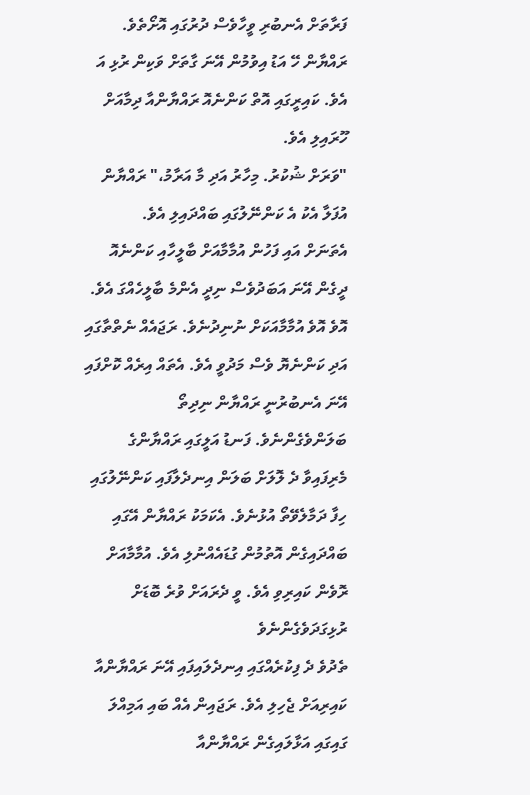ފަރާތަށް އެނބުރި ވީހާވެސް ދުރުގައި އޮށޯތެވެ.
ރައްޔާން ހޭ އަޑު އިވުމުން އޭނަ ގާތަށް ވަކިން ރުޅި އަ އެވެ. ކައިރީގައި އޮތް ކަންނެއޮ ރައްޔާންއާ ދިމާއަށް ހޫރައިލި އެވެ.
"ވަރަށް ޝުކުރު. މިހާރު އަދި މާ އަރާމު،" ރައްޔާން އުފަލާ އެކު އެ ކަންނޭލުގައި ބައްދައިލި އެވެ.
އެތަނަށް އައި ފަހުން އުމާމާއަށް ބާލީހާއި ކަންނެއޮ ދީގެން އޭނަ އަބަދުވެސް ނިދީ އެންމެ ބާލީހެއްގަ އެވެ.
އޮވެ އޮވެ އުމާމާއަކަށް ނުނިދުނެވެ. ރަޖައެއް ނެތްތާގައި އަދި ކަންނެޔޮ ވެސް މަދުވީ އެވެ. އެތައް އިރެއް ކޮށްފައި އޭނަ އެނބުރުނީ ރައްޔާން ނިދިތޯ ބަލަންވެގެންނެވެ. ފަނޑު އަލީގައި ރައްޔާންގެ މެރިފައިވާ ދެ ލޮލަށް ބަލަން އިނދެލާފައި ކަންނޭލުގައި ހިފާ ދަމާލެވޭތޯ އުޅުނެވެ. އެކަމަކު ރައްޔާން އޭގައި ބައްދައިގެން އޮތުމުން ގުޑައެއްނުލި އެވެ. އުމާމާއަށް ރޮވެން ކައިރިވި އެވެ. ވީ ދެރައަށް ވުރެ ބޮޑަށް ރުޅިގަދަވެގެންނެވެ
ތެދުވެ ދެ ފިކުރެއްގައި އިނދެލައިފައި އޭނަ ރައްޔާންއާ ކައިރިއަށް ޖެހިލި އެވެ. ރަޖައިން އެއް ބައި އަމިއްލަ ގައިގައި އަޅާލައިގެން ރައްޔާންއާ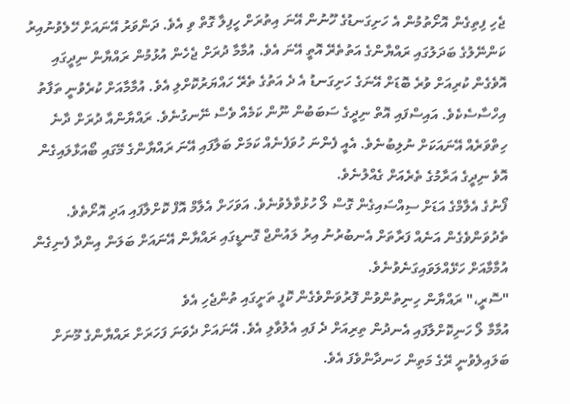ޖެހި ފިތިގެން އޮށޯތުމުން އެ ހަށިގަނޑުގެ ހޫނުން އޭނަ އިތުރަށް ހީފިލާ ގޮތް ވި އެވެ. ދަންވަރު އޭނައަށް ހޭލެވުނުއިރު ކަންނޭލުގެ ބަދަލުގައި ރައްޔާންގެ އަތުތެރޭ އޮތީ އޭނަ އެވެ. އުމާމާ ދުރަށް ޖެހެން އުޅުމުން ރައްޔާން ނިދީގައި އޮވެގެން ކުރިއަށް ވުރެ ބޮޑަށް އޭނަގެ ހަށިގަނޑު އެ ދެ އަތުގެ ތެރޭ ހައްޔަރުކޮށްލި އެވެ. އުމާމާއަށް ކުރެވުނީ ތަފާތު އިހްސާސެކެވެ. އައިސްފައި އޮތް ނިދީގެ ސަބަބުން ނޫން ކަމެއް ވެސް ނޭނގުނެވެ. ރައްޔާންއާ ދުރަށް ދާނެ ހިތްވަރެއް އޭނައަކަށް ނުލިބުނެވެ. އެއީ ފެންނަ ހުވަފެނެއް ކަމަށް ބަލާފައި އޭނަ ރައްޔާންގެ މޭގައި ބޯއަޅާލައިގެން އޮވެ ނިދީގެ އަރާމުގެ ތެރެއަށް ގެއްލުނެވެ.
ފޯނުގެ އެލާމްގެ އަޑަށް ސިއްސައިގެން ގޮސް ލޯ ހުޅުވާލެވުނެވެ. އަވަހަށް އެލާމް އޮފް ކޮށްލާފައި އަދި އޮށޯތެވެ. ތެދުވަންވެގެން އަނެއް ފަރާތަށް އެނބުރުނު އިރު ލައުންޖް ގޮނޑީގައި ރައްޔާން އޭނައަށް ބަލަން އިންދާ ފެނިގެން އުމާމާއަށް ހަޅޭއްލަވައިގަނެވުނެވެ.
"ސޮރީ،" ރައްޔާން ހިނިތުންވުން ފޮރުވަންވެގެން ކޮފީ ތަށީގައި ތުންޖެހި އެވެ
އުމާމާ ލޯ ހަނިކޮށްލާފައި އެނދުން ތިރިއަށް ދެ ފައި އެލުވާލި އެވެ. އޭނައަށް ދެވަނަ ފަހަރަށް ރައްޔާންގެ މޫނަށް ބަލައިލެވުނީ ރޭގެ މަތިން ހަނދާންވެފަ އެވެ.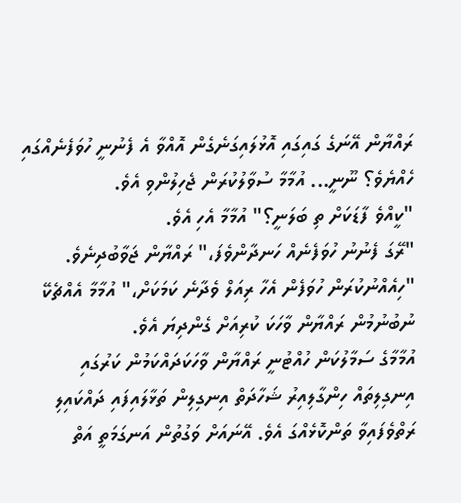ރައްޔާން އޭނަގެ ގައިގައި އޮޅުލައިގަނެގެން އޮއްވާ އެ ފެނުނީ ހުވަފެނެއްގައި ހެއްޔެވެ؟ ނޫނީ... އުމާމާ ސުވާލުކުރަން ޖެހިލުންވި އެވެ.
"ކީއްވެ ފާޑަކަށް ތި ބަލަނީ؟" އުމާމާ އެހި އެވެ.
"ރޭގަ ފެނުނު ހުވަފެނެއް ހަނދާންވެފަ،" ރައްޔާން ޖަވާބުދިނެވެ.
"ހިއެއްނުކުރަން ހުވަފެން އެހާ ރިއަލް ވެދާނެ ކަމަކަށް،" އުމާމާ އެއްޗެކޭ ނުބުނުމުން ރައްޔާން ވާހަކަ ކުރިއަށް ގެންދިޔަ އެވެ.
އުމާމާގެ ސަމާލުކަން ހުއްޓުނީ ރައްޔާން ވާހަކަދައްކަމުން ކަރުގައި އިނގިލިތައް ހިންގާލިއިރު ޝަހާދަތް އިނގިލިން ތަޅާލައިފައި ދައްކައިލި ރަތްވެފައިވާ ތަންކޮޅެއްގަ އެވެ. އޭނައަށް ވަގުތުން އަނގަމަތީ އަތް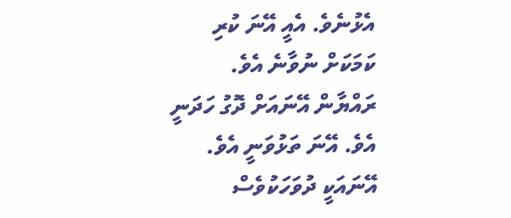އެޅުނެވެ. އެއީ އޭނަ ކުރި ކަމަކަށް ނުވާނެ އެވެ. ރައްޔާން އޭނައަށް ދޮގު ހަދަނީ އެވެ. އޭނަ ތަޅުވަނީ އެވެ. އޭނައަކީ ދުވަހަކުވެސް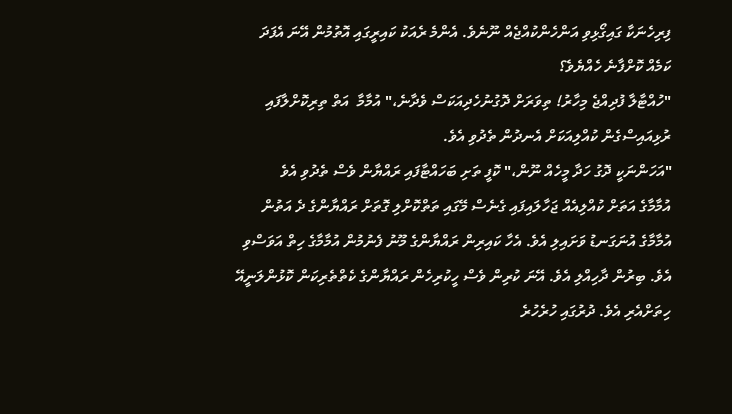ފިރިހެނަކާ ގައިގޯޅިވި އަންހެންކުއްޖެއް ނޫނެވެ. އެންމެ ރެއަކު ކައިރީގައި އޮތުމުން އޭނަ އެފަދަ ކަމެއް ކޮށްފާނެ ހެއްޔެވެ؟
"ހުއްޓާލާ ފުދިއްޖެ މިހާރު! ތިވަރަށް ދޮގުނުހެދިއަކަސް ވެދާނެ،" އުމާމާ  އަތް ތިރިކޮށްލާފައި ރުޅިއައިސްގެން ކުއްލިއަކަށް އެނދުން ތެދުވި އެވެ.
"އަހަންނަކީ ދޮގު ހަދާ މީހެއް ނޫން،" ކޮފީ ތަށި ބަހައްޓާފައި ރައްޔާން ވެސް ތެދުވި އެވެ
އުމާމާގެ އަތަށް ކުއްލިއެއް ޖަހާލައިފައި ގެނެސް މޭގައި ތަތްކޮށްލި ގޮތަށް ރައްޔާންގެ ދެ އަތުން އުމާމާގެ އުނަގަނޑު ވަށައިލި އެވެ. އެހާ ކައިރިން ރައްޔާންގެ މޫނު ފެނުމުން އުމާމާގެ ހިތް އަވަސްވި އެވެ. ބިރުން ދާހިއްލި އެވެ. އޭނަ ކުރިން ވެސް ހީކުރިހެން ރައްޔާންގެ ކެތްތެރިކަން ކޮޅުންލަނީއޭ ހިތަށްއެރި އެވެ. ދުރުގައި ހުރެހުރެ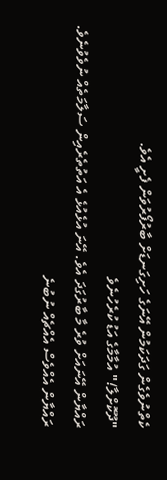ކެތްނުވެގެން ގަދަކަމުން އޭނަގެ ހަށިގަނޑަށް ބާރުފޯރުވަން ފެށީ އެވެ.
"ދޫކޮށްލާ!" އުމާމާގެ އަޑު ކުރެހުނެވެ
ރައްޔާން އޭނައަށް ވުރެ މާ ބާރުގަދަ އެވެ. އޭނަ އުޅެއުޅެ އެ އަތުތެރެއިން ސަލާމަތެއް ނުވެވުނެވެ. ރައްޔާން އެއްވެސް އެއްޗެއް ނުބުނެ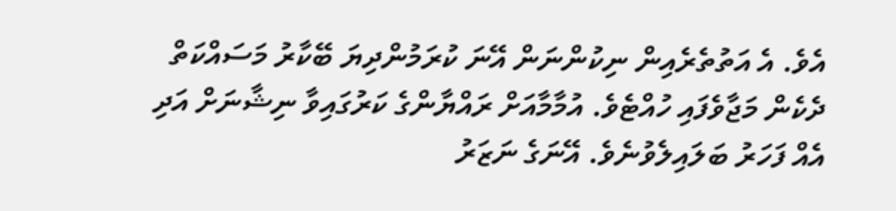އެވެ. އެ އަތުތެރެއިން ނިކުންނަން އޭނަ ކުރަމުންދިޔަ ބޭކާރު މަސައްކަތް ދެކެން މަޖާވެފައި ހުއްޓެވެ. އުމާމާއަށް ރައްޔާންގެ ކަރުގައިވާ ނިޝާނަށް އަދި އެއް ފަހަރު ބަލައިލެވުނެވެ. އޭނަގެ ނަޒަރު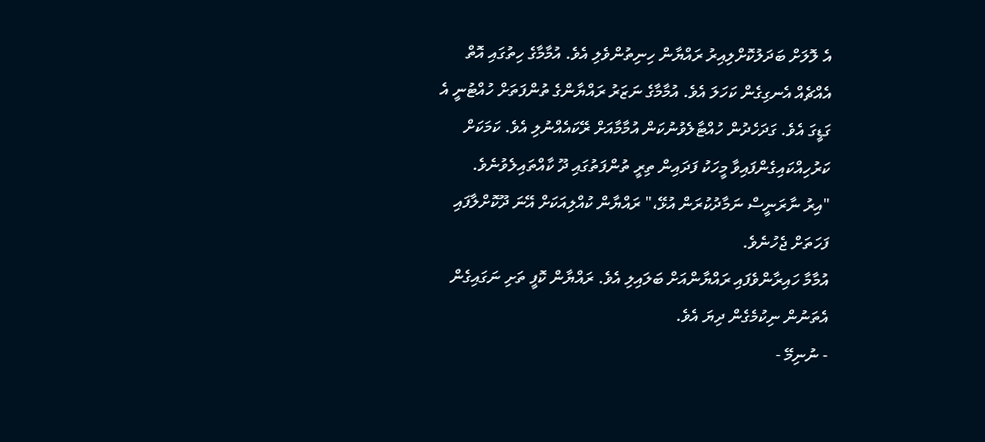އެ ލޮލަށް ބަދަލުކޮށްލިއިރު ރައްޔާން ހިނިތުންވެލި އެވެ. އުމާމާގެ ހިތުގައި އޮތް އެއްޗެއް އެނގިގެން ކަހަލަ އެވެ. އުމާމާގެ ނަޒަރު ރައްޔާންގެ ތުންފަތަށް ހުއްޓުނީ އެ ގަޑީގަ އެވެ. ގަދަހެދުން ހުއްޓާލެވުނުކަން އުމާމާއަށް ރޭކައެއްނުލި އެވެ. ކަމަކަށް ކަރުހިއްކައިގެންފައިވާ މީހަކު ފަދައިން ތިރީ ތުންފަތުގައި ދޫ ކާއްތައިލެވުނެވެ.
"އިރު ނާރަނީސް ނަމާދުކުރަން އުޅޭ،" ރައްޔާން ކުއްލިއަކަށް އޭނަ ދޫކޮށްލާފައި ފަހަތަށް ޖެހުނެވެ.
އުމާމާ ހައިރާންވެފައި ރައްޔާންއަށް ބަލައިލި އެވެ. ރައްޔާން ކޮފީ ތަށި ނަގައިގެން އެތަނުން ނިކުމެގެން ދިޔަ އެވެ.
- ނުނިމޭ -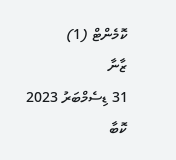ކޮމެންޓް (1)
ޒާނާ
31 ޑިސެމްބަރު 2023
ކޮބާ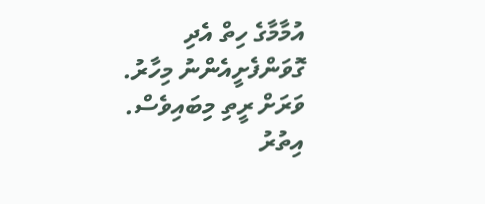އުމާމާގެ ހިތް އެދި ގޮވަންފެށީއެންނު މިހާރު. ވަރަށް ރީތި މިބައިވެސް.
އިތުރު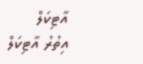އާޓިކަލް
އިތުރު އާޓިކަލް